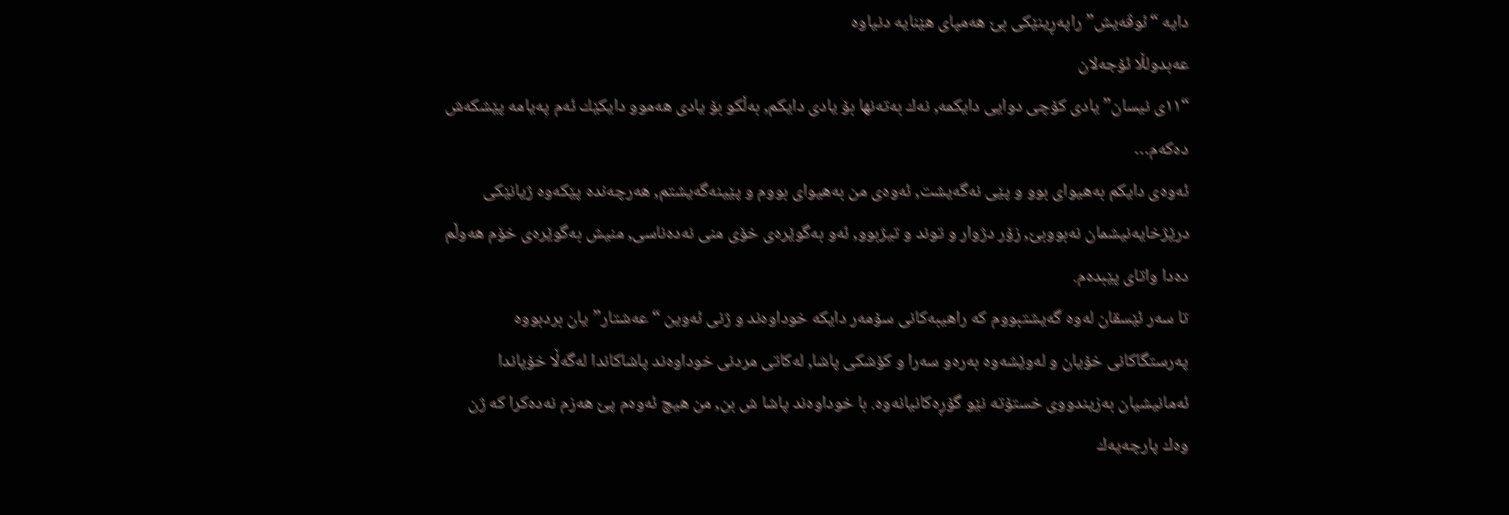دایە “ئوڤەیش” راپەڕینێكی بێ هەمپای هێنایە دنیاوە
عەبدولڵا ئۆجەلان
“۱۱ی نیسان” یادی كۆچی دوایی دایكمە, نەك بەتەنها بۆ یادی دایكم, بەڵكو بۆ یادی هەموو دایكێك ئەم پەیامە پێشكەش دەكەم…
ئەوەی دایكم بەهیوای بوو و پێی نەگەیشت, ئەوەی من بەهیوای بووم و پێینەگەیشتم, هەرچەندە پێكەوە ژیانێكی درێژخایەنیشمان نەبووبێ, زۆر دژوار و توند و تیژبوو, ئەو بەگوێرەی خۆی منی نەدەناسی, منیش بەگوێرەی خۆم هەوڵم دەدا واتای پێبدەم.
تا سەر ئێسقان لەوە گەیشتبووم كە راهیبەكانی سۆمەر دایكە خوداوەند و ژنی ئەوین “عەشتار”یان بردبووە پەرستگاكانی خۆیان و لەوێشەوە بەرەو سەرا و كۆشكی پاشا, لەكاتی مردنی خوداوەند پاشاكاندا لەگەڵا خۆیاندا ئەمانیشیان بەزیندووی خستۆتە نێو گۆڕەكانیانەوە. با خوداوەند پاشا ش بن, من هیچ ئەوەم پێ هەزم نەدەكرا كە ژن وەك پارچەیەك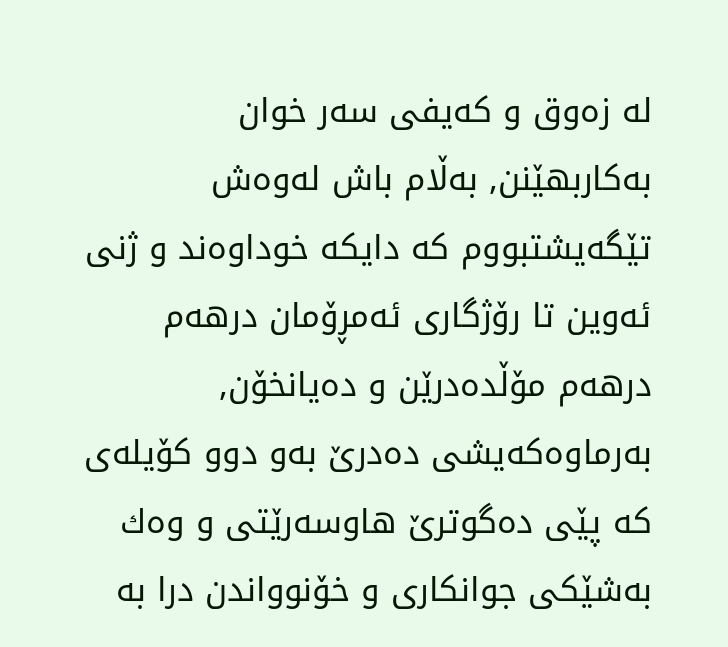لە زەوق و كەیفی سەر خوان بەكاربهێنن, بەڵام باش لەوەش تێگەیشتبووم كە دایكە خوداوەند و ژنی ئەوین تا رۆژگاری ئەمڕۆمان درهەم درهەم مۆڵدەدرێن و دەیانخۆن, بەرماوەكەیشی دەدرێ بەو دوو كۆیلەی كە پێی دەگوترێ هاوسەرێتی و وەك بەشێكی جوانكاری و خۆنوواندن درا بە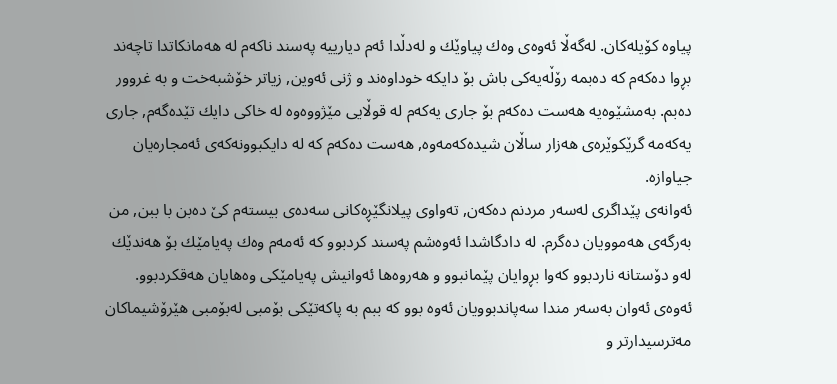پیاوە كۆیلەكان. لەگەڵا ئەوەی وەك پیاوێك و لەدڵدا ئەم دیارییە پەسند ناكەم لە هەمانكاتدا تاچەند بڕوا دەكەم كە دەبمە رۆڵەیەكی باش بۆ دایكە خوداوەند و ژنی ئەوین, زیاتر خۆشبەخت و بە غروور دەبم. بەمشێوەیە هەست دەكەم بۆ جاری یەكەم لە قوڵایی مێژووەوە لە خاكی دایك تێدەگەم, جاری یەكەمە گرێكوێرەی هەزار ساڵان شیدەكەمەوە, هەست دەكەم كە لە دایكبوونەكەی ئەمجارەیان جیاوازە.
ئەوانەی پێداگری لەسەر مردنم دەكەن, تەواوی پیلانگێڕەكانی سەدەی بیستەم كێ دەبن با ببن, من بەرگەی هەموویان دەگرم. لە دادگاشدا ئەوەشم پەسند كردبوو كە ئەمەم وەك پەیامێك بۆ هەندێك لەو دۆستانە ناردبوو كەوا بڕوایان پێمانبوو و هەروەها ئەوانیش پەیامێكی وەهایان هەقكردبوو. ئەوەی ئەوان بەسەر مندا سەپاندبوویان ئەوە بوو كە ببم بە پاكەتێكی بۆمبی لەبۆمبی هێرۆشیماكان مەترسیدارتر و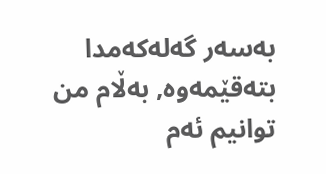بەسەر گەلەكەمدا بتەقێمەوە, بەڵام من توانیم ئەم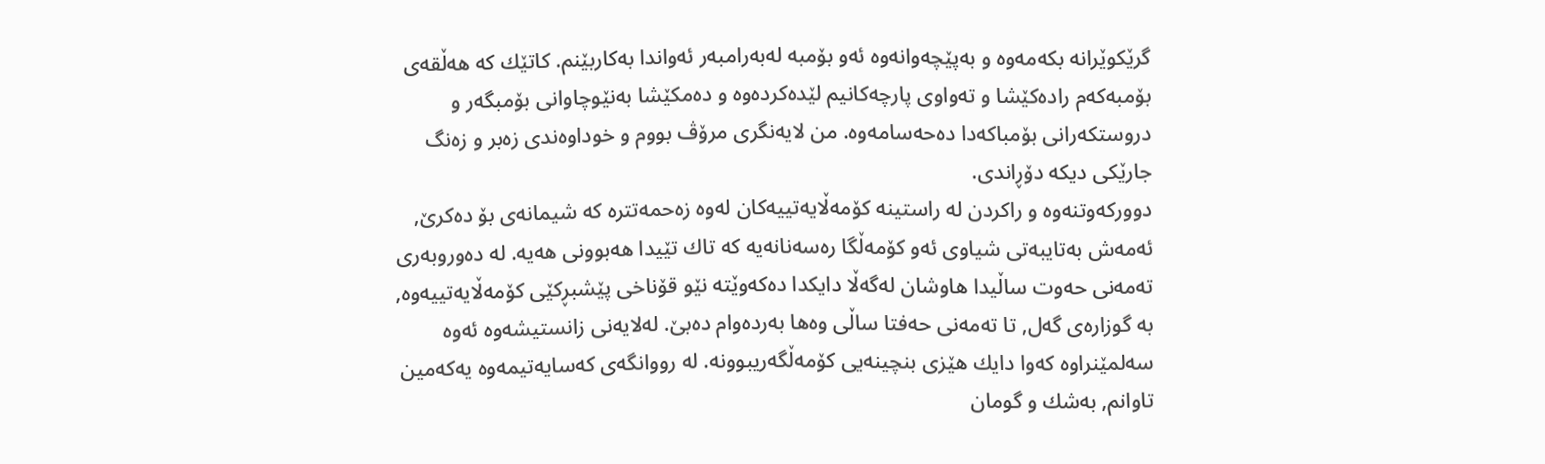گرێكوێرانە بكەمەوە و بەپێچەوانەوە ئەو بۆمبە لەبەرامبەر ئەواندا بەكاربێنم. كاتێك كە هەڵقەی بۆمبەكەم رادەكێشا و تەواوی پارچەكانیم لێدەكردەوە و دەمكێشا بەنێوچاوانی بۆمبگەر و دروستكەرانی بۆمباكەدا دەحەسامەوە. من لایەنگری مرۆڤ بووم و خوداوەندی زەبر و زەنگ جارێكی دیكە دۆڕاندی.
دووركەوتنەوە و راكردن لە راستینە كۆمەڵایەتییەكان لەوە زەحمەتترە كە شیمانەی بۆ دەكرێ, ئەمەش بەتایبەتی شیاوی ئەو كۆمەڵگا رەسەنانەیە كە تاك تێیدا هەبوونی هەیە. لە دەوروبەری تەمەنی حەوت ساڵیدا هاوشان لەگەڵا دایكدا دەكەوێتە نێو قۆناخی پێشبڕكێی كۆمەڵایەتییەوە, بە گوزارەی گەل, تا تەمەنی حەفتا ساڵی وەها بەردەوام دەبێ. لەلایەنی زانستیشەوە ئەوە سەلمێنراوە كەوا دایك هێزی بنچینەیی كۆمەڵگەریبوونە. لە رووانگەی كەسایەتیمەوە یەكەمین تاوانم, بەشك و گومان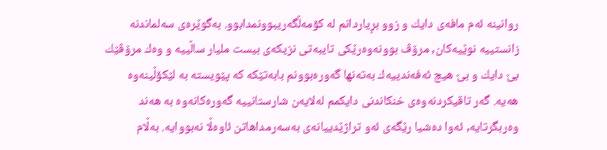روانینە ئەم مافەی دایك و زوو بڕیاردانم لە كۆمەڵگەریبوونمدابوو. بەگوێرەی سەلماندنە زانستییە نوێیەكان, مرۆڤ بوونەوەرێكی تایبەتی نزیكەی بیست ملیار ساڵییە و وەك مرۆڤێك بێ دایك و بێ هیچ ئەفەندییەك بەتەنها گەورەبوونم بابەتێكە كە پێویستە بە لێكۆڵینەوە هەیە. گەر تاقیكردنەوەی خنكاندنی دایكمم لەلایەن شارستانییە گەورەكانەوە بە هەند وەربگرتایە, ئەوا دەشیا رێگەی ئەو تراژێدییانەی بەسەرمداهاتن ئاوەڵا نەبووایە. بەڵام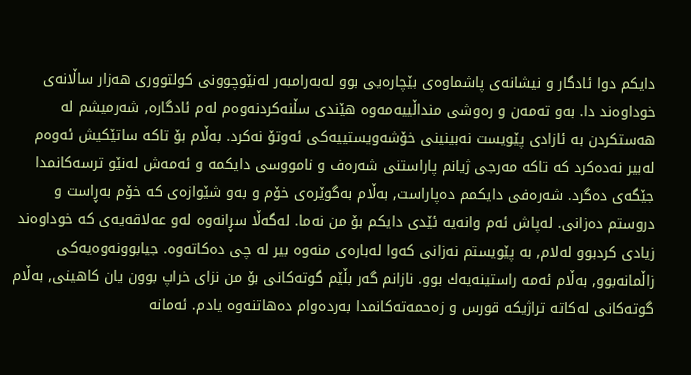دایكم دوا ئادگار و نیشانەی پاشماوەی بێچارەیی بوو لەبەرامبەر لەنێوچوونی كولتووری هەزار ساڵانەی خوداوەند دا. بەو تەمەن و رەوشی منداڵییەمەوە هێندی سڵنەكردنەوەم لەم ئادگارە, شەرمیشم لە هەستكردن بە ئازادی پێویست نەبینینی خۆشەویستییەكی ئەوتۆ نەكرد. بەڵام بۆ تاكە ساتێكیش ئەوەم لەبیر نەدەكرد كە تاكە مەرجی ژیانم پاراستنی شەرەف و نامووسی دایكمە و ئەمەش لەنێو ترسەكانمدا جێگەی دەگرد. شەرەفی دایكمم دەپاراست, بەڵام بەگوێرەی خۆم و بەو شێوازەی كە خۆم بەڕاست و دروستم دەزانی. لەپاش ئەم وانەیە ئێدی دایكم بۆ من نەما. لەگەڵا سڕانەوە لەو عەلاقەیەی كە خوداوەند زیادی كردبوو لەلام, بە پێویستم نەزانی كەوا لەبارەی منەوە بیر لە چی دەكاتەوە. جیابوونەوەیەكی زاڵمانەبوو, بەڵام ئەمە راستینەیەك بوو. نازانم گەر بڵێم گوتەكانی بۆ من نزای خراپ بوون یان كاهینی, بەڵام گوتەكانی لەكاتە تراژیكە قورس و زەحمەتەكانمدا بەردەوام دەهاتنەوە یادم. ئەمانە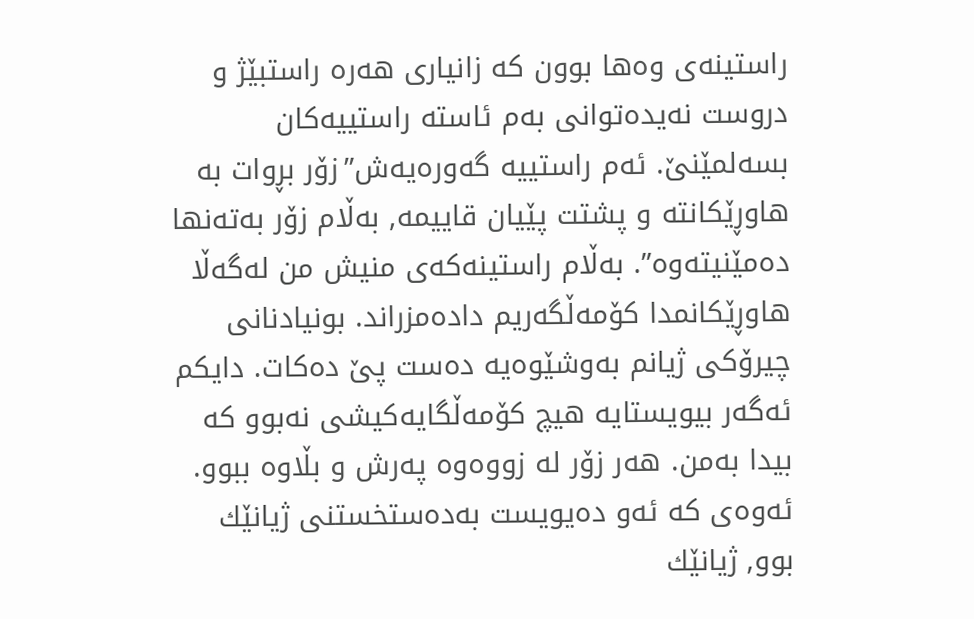راستینەی وەها بوون كە زانیاری هەرە راستبێژ و دروست نەیدەتوانی بەم ئاستە راستییەكان بسەلمێنێ. ئەم راستییە گەورەیەش”زۆر بڕوات بە هاوڕێكانتە و پشتت پێیان قاییمە, بەڵام زۆر بەتەنها دەمێنیتەوە”. بەڵام راستینەكەی منیش من لەگەڵا هاوڕێكانمدا كۆمەڵگەریم دادەمزراند. بونیادنانی چیرۆكی ژیانم بەوشێوەیە دەست پێ دەكات. دایكم ئەگەر بیویستایە هیچ كۆمەڵگایەكیشی نەبوو كە بیدا بەمن. هەر زۆر لە زووەوە پەرش و بڵاوە ببوو. ئەوەی كە ئەو دەیویست بەدەستخستنی ژیانێك بوو, ژیانێك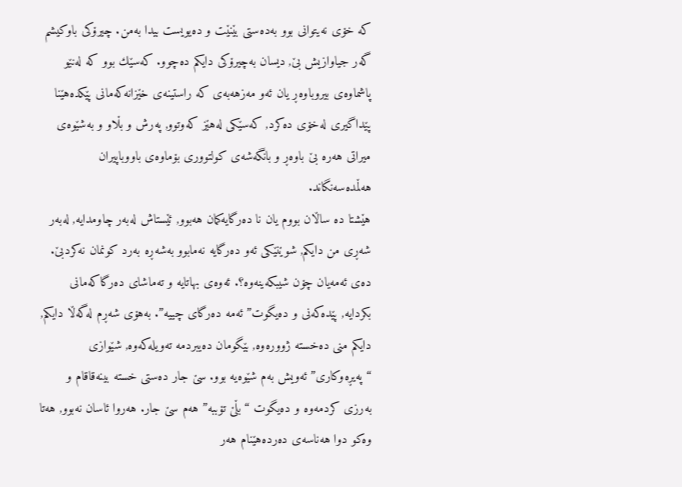كە خۆی نەیتوانی بوو بەدەستی بێنێت و دەیویست بیدا بەمن. چیرۆكی باوكیشم گەر جیاوازیش بێ, دیسان بەچیرۆكی دایكم دەچوو. كەسێك بوو كە لەنێو پاشماوەی بیروباوەڕ یان ئەو مەزهەبەی كە راستینەی خێزانەكەمانی پێكدەهێنا پێداگیری لەخۆی دەكرد, كەسێكی لەهێز كەوتوو, پەرش و بڵاو و بەشێوەی میراتی هەرە بێ باوەڕ و بانگەشەی كولتووری بۆماوەی باووباپیران هەڵمدەسەنگاند.
هێشتا دە ساڵان بووم یان نا دەرگایەكمان هەبوو, ئێستاش لەبەر چاومدایە, لەبەر شەڕی من دایكم, شوێنێكی ئەو دەرگایە نەمابوو بەشەڕە بەرد كونمان نەكردبێ. دەی ئەمەیان چۆن شیبكەینەوە؟. ئەوەی بهاتایە و تەماشای دەرگاكەمانی بكردایە, پێدەكەنی و دەیگوت”ئەمە دەرگای چییە”. بەهۆی شەڕم لەگەڵا دایكم, دایكم منی دەخستە ژوورەوە, بێگومان دەیبردمە تەویلەكەوە, شێوازی “پەیڕەوكاری” ئەویش بەم شێوەیە بوو. سێ جار دەستی خستە بینەقاقام و بەرزی كردمەوە و دەیگوت “بڵێ تۆببە” هەم سێ جار. هەروا ئاسان نەبوو, هەتا وەكو دوا هەناسەی دەردەهێنام هەر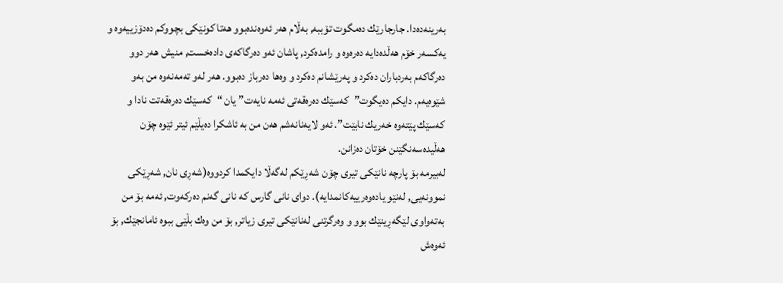بەرینەدەدا. جارجارێك دەمگوت تۆببە, بەڵام هەر ئەوەندەبوو هەتا كونێكی بچووكم دەدۆزییەوە و یەكسەر خۆم هەڵدەدایە دەرەوە و رامدەكرد, پاشان ئەو دەرگاكەی دادەخست, منیش هەر دوو دەرگاكەم بەردباران دەكرد و پەرێشانم دەكرد و وەها دەرباز دەبوو. هەر لەو تەمەنەوە من بەو شێوەیەم. دایكم دەیگوت”كەسێك دەرەقەتی ئەمە نایەت” یان “كەسێك دەرەقەتت نادا و كەسێك پێتەوە خەریك نابێت”. ئەو لایەنانەشم هەن من بە ئاشكرا دەیڵێم ئیتر ئێوە چۆن هەڵیدەسەنگێنن خۆتان دەزانن.
لەبیرمە بۆ پارچە نانێكی تیری چۆن شەڕێكم لەگەڵا دایكمدا كردووە(شەڕی نان, شەڕێكی نموونەیی, لەنێو یادەوەرییەكانمدایە). دوای نانی گارس كە نانی گەنم دەركەوت, ئەمە بۆ من بەتەواوی لێگەڕینێك بوو و وەرگرتنی لەنانێكی تیری زیاتر, بۆ من وەك بڵێی ببوە ئامانجێك, بۆ ئەوەش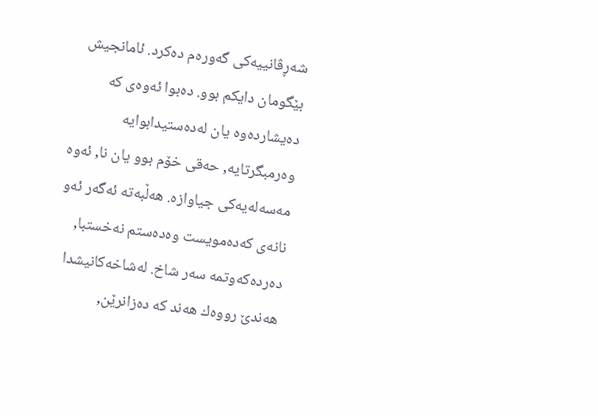شەڕڤانییەكی گەورەم دەكرد. ئامانجیش بێگومان دایكم بوو. دەبوا ئەوەی كە دەیشاردەوە یان لەدەستیدابوایە وەرمبگرتایە, حەقی خۆم بوو یان نا, ئەوە مەسەلەیەكی جیاوازە. هەڵبەتە ئەگەر ئەو نانەی كەدەمویست وەدەستم نەخستبا, دەردەكەوتمە سەر شاخ. لەشاخەكانیشدا هەندێ رووەك هەند كە دەزانرێن,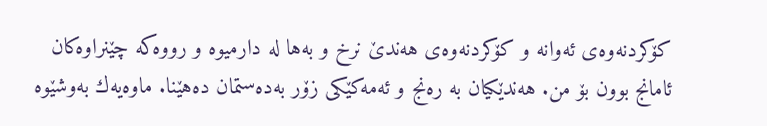كۆكردنەوەی ئەوانە و كۆكردنەوەی هەندێ نرخ و بەها لە دارمیوە و رووەكە چێنراوەكان ئامانج بوون بۆ من. هەندێكیان بە رەنج و ئەمەكێكی زۆر بەدەستمان دەهێنا. ماوەیەك بەوشێوە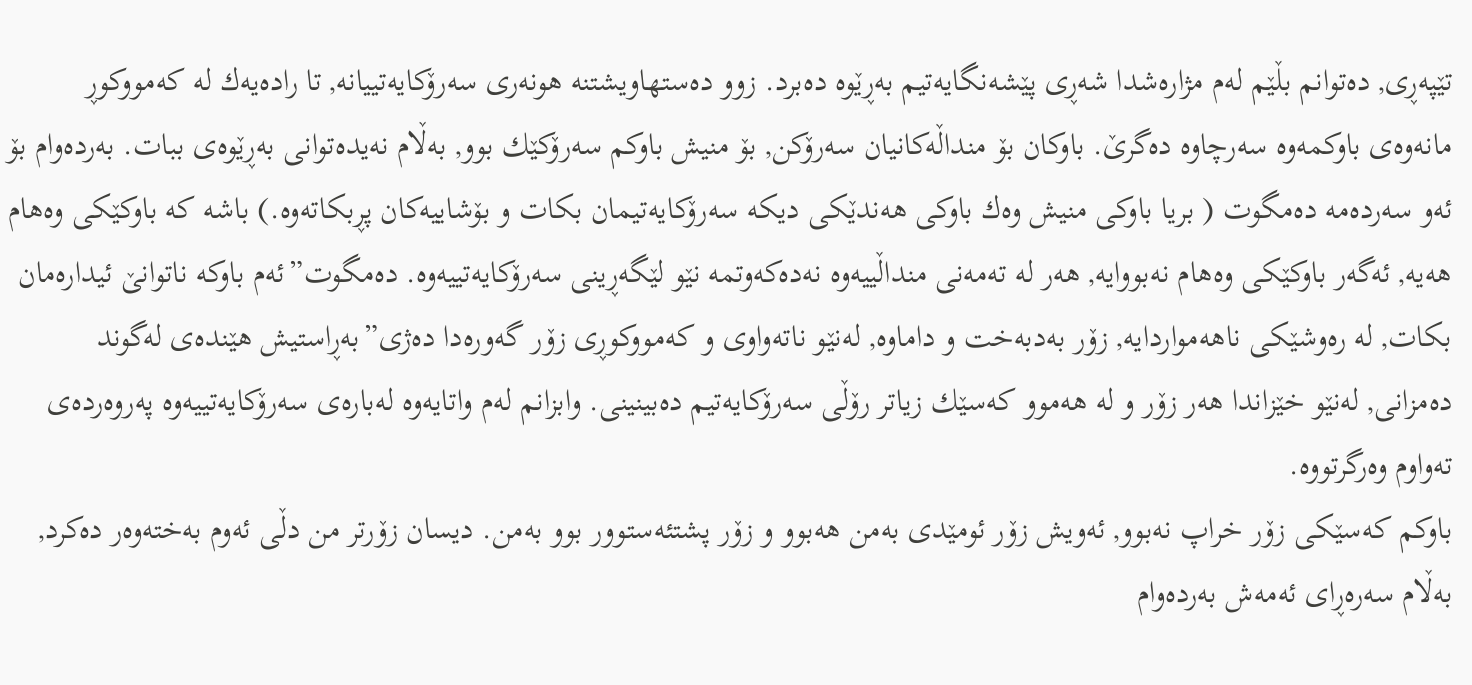تێپەڕی, دەتوانم بڵێم لەم مژارەشدا شەڕی پێشەنگایەتیم بەڕێوە دەبرد. زوو دەستهاویشتنە هونەری سەرۆكایەتییانە, تا رادەیەك لە كەمووكوڕ مانەوەی باوكمەوە سەرچاوە دەگرێ. باوكان بۆ منداڵەكانیان سەرۆكن, بۆ منیش باوكم سەرۆكێك بوو, بەڵام نەیدەتوانی بەڕێوەی ببات. بەردەوام بۆ ئەو سەردەمە دەمگوت ( بریا باوكی منیش وەك باوكی هەندێكی دیكە سەرۆكایەتیمان بكات و بۆشاییەكان پڕبكاتەوە.) باشە كە باوكێكی وەهام هەیە, ئەگەر باوكێكی وەهام نەبووایە, هەر لە تەمەنی منداڵییەوە نەدەكەوتمە نێو لێگەڕینی سەرۆكایەتییەوە. دەمگوت”ئەم باوكە ناتوانێ ئیدارەمان بكات, لە رەوشێكی ناهەمواردایە, زۆر بەدبەخت و داماوە, لەنێو ناتەواوی و كەمووكوڕی زۆر گەورەدا دەژی”بەڕاستیش هێندەی لەگوند دەمزانی, لەنێو خێزاندا هەر زۆر و لە هەموو كەسێك زیاتر رۆڵی سەرۆكایەتیم دەبینینی. وابزانم لەم واتایەوە لەبارەی سەرۆكایەتییەوە پەروەردەی تەواوم وەرگرتووە.
باوكم كەسێكی زۆر خراپ نەبوو, ئەویش زۆر ئومێدی بەمن هەبوو و زۆر پشتئەستوور بوو بەمن. دیسان زۆرتر من دڵی ئەوم بەختەوەر دەكرد, بەڵام سەرەڕای ئەمەش بەردەوام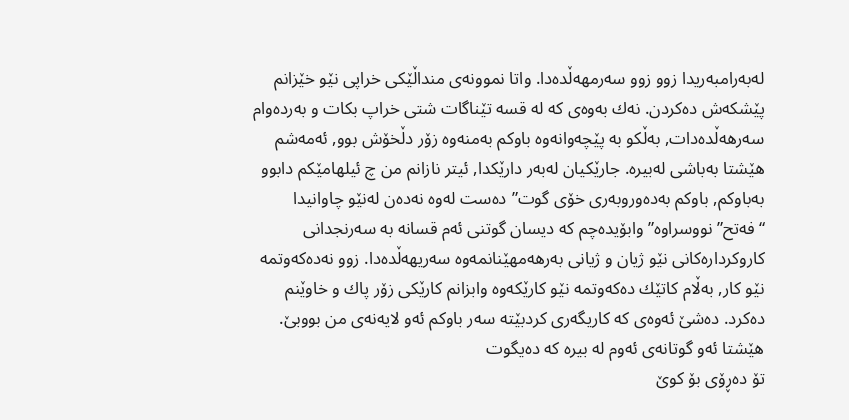لەبەرامبەریدا زوو زوو سەرمهەڵدەدا. واتا نموونەی منداڵێكی خراپی نێو خێزانم پێشكەش دەكردن. نەك بەوەی كە لە قسە تێناگات شتی خراپ بكات و بەردەوام سەرهەڵدەدات, بەڵكو بە پێچەوانەوە باوكم بەمنەوە زۆر دڵخۆش بوو, ئەمەشم هێشتا بەباشی لەبیرە. جارێكیان لەبەر دارێكدا, ئیتر نازانم من چ ئیلهامێكم دابوو بەباوكم, باوكم بەدەوروبەری خۆی گوت”دەست لەوە نەدەن لەنێو چاوانیدا “فەتح” نووسراوە” وابۆیدەچم كە دیسان گوتنی ئەم قسانە بە سەرنجدانی كاروكردارەكانی نێو ژیان و ژیانی بەرهەمهێنانمەوە سەریهەڵدەدا. زوو نەدەكەوتمە نێو كار, بەڵام كاتێك دەكەوتمە نێو كارێكەوە وابزانم كارێكی زۆر پاك و خاوێنم دەكرد. دەشێ ئەوەی كە كاریگەری كردبێتە سەر باوكم ئەو لایەنەی من بووبێ. هێشتا ئەو گوتانەی ئەوم لە بیرە كە دەیگوت
تۆ دەڕۆی بۆ كوێ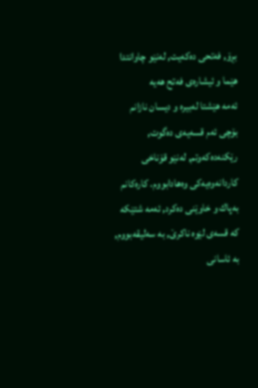بڕۆ, فەتحی دەكەیت, لەنێو چاوانتدا هێما و ئیشارەی فەتح هەیە
ئەمە هێشتا لەبیرە و دیسان نازانم بۆچی ئەم قسەیەی دەگوت, رێكنەدەكەوتم, لەنێو قۆناخی كاردانەوەیەكی وەهادابووم. كارەكانم بەپاك و خاوێنی دەكرد, ئەمە شتێكە كە قسەی لێوە ناكرێ, بە سەلیقەبووم, بە ئاسانی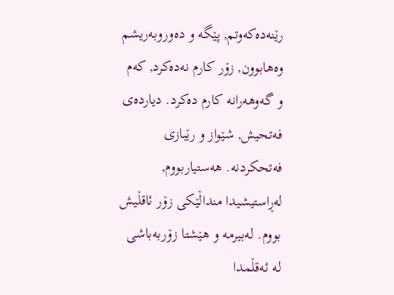رێنەدەكەوتم, پێگە و دەوروبەریشم وەهابوون, زۆر كارم نەدەكرد, كەم و گەوهەرانە كارم دەكرد. دیاردەی فەتحیش, شێواز و رێبازی فەتحكردنە. هەستیاربووم, لەڕاستیشیدا منداڵێكی زۆر ئاقڵیش بووم. لەبیرمە و هێشتا زۆربەباشی لە ئەقڵمدا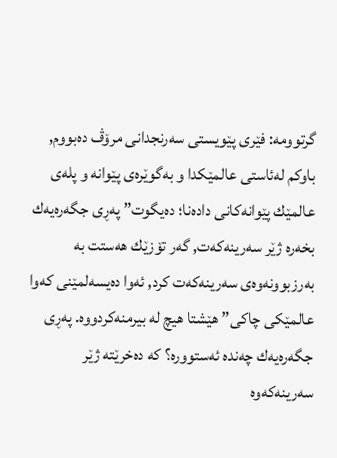گرتوومە: فێری پێویستی سەرنجدانی مرۆڤ دەبووم, باوكم لەئاستی عالمێكدا و بەگوێرەی پێوانە و پلەی عالمێك پێوانەكانی دادەنا؛ دەیگوت” پەڕی جگەرەیەك بخەرە ژێر سەرینەكەت, گەر تۆزێك هەستت بە بەرزبوونەوەی سەرینەكەت كرد, ئەوا دەیسەلمێنی كەوا عالمێكی چاكی” هێشتا هیچ لە بیرمنەكردووە. پەڕی جگەرەیەك چەندە ئەستوورە؟ كە دەخرێتە ژێر سەرینەكەوە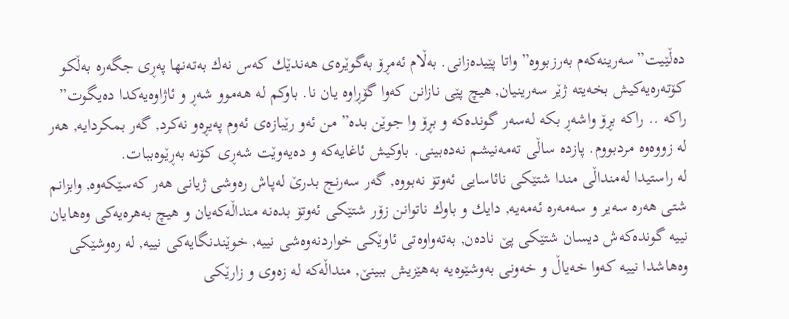دەڵێیت”سەرینەكەم بەرزبووە” واتا پێیدەزانی. بەڵام ئەمڕۆ بەگوێرەی هەندێك كەس نەك بەتەنها پەڕی جگەرە بەڵكو كۆتەرەیەكیش بخەیتە ژێر سەرینیان, هیچ پێی نازانن كەوا گۆڕاوە یان نا. باوكم لە هەموو شەڕ و ئاژاوەیەكدا دەیگوت” راكە .. راكە بڕۆ واشەڕ بكە لەسەر گوندەكە و بڕۆ وا جوێن بدە” من ئەو رێبازەی ئەوم پەیڕەو نەكرد, گەر بمكردایە, هەر لە زووەوە مردبووم. پازدە ساڵی تەمەنیشم نەدەبینی. باوكیش ئاغایەكە و دەیەوێت شەڕی كۆنە بەڕێوەببات.
لە راستیدا لەمنداڵی مندا شتێكی نائاسایی ئەوتۆ نەبووە, گەر سەرنج بدرێ لەپاش رەوشی ژیانی هەر كەسێكەوە, وابزانم شتی هەرە سەیر و سەمەرە ئەمەیە, دایك و باوك ناتوانن زۆر شتێكی ئەوتۆ بدەنە منداڵەكەیان و هیچ بەهرەیەكی وەهایان نییە گوندەكەش دیسان شتێكی پێ نادەن, بەتەواوەتی ئاوێكی خواردنەوەشی نییە, خوێندنگایەكی نییە, لە رەوشێكی وەهاشدا نییە كەوا خەیاڵ و خەونی بەوشێوەیە بەهێزیش ببینێ, منداڵەكە لە زەوی و زارێكی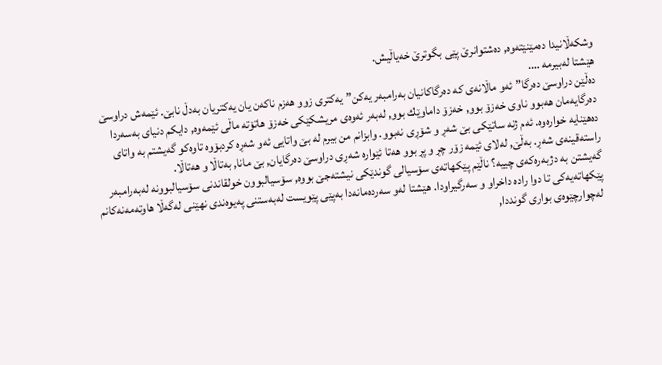وشكەڵانیدا دەمێنێتەوە, دەشتوانرێ پێی بگوترێ خەیاڵیش.
هێشتا لەبیرمە ….
دەڵێن دراوسێ دەرگا”ئەو ماڵانەی كە دەرگاكانیان بەرامبەر یەكن” یەكتری زوو هەزم ناكەن یان یەكتریان بەدڵ نابێ. ئێمەش دراوسێ دەرگایەمان هەبوو ناوی خەزۆ بوو, خەزۆ داماوێك بوو, لەبەر ئەوەی مریشكێكی خەزۆ هاتۆتە ماڵی ئێمەوە, دایكم دنیای بەسەردا دەهێنایە خوارەوە. ئەم ژنە ساتێكی بێ شەڕ و شۆڕی نەبوو. وابزانم من بیرم لە بێ واتایی ئەو شەڕە كردبۆوە تاوەكو گەیشتم بە واتای راستەقینەی شەڕ. بەڵێ, لەلای ئێمە زۆر چڕ و پڕ بوو هەتا ئێوارە شەڕی دراوسێ دەرگایان, بێ مانا, بەتاڵا و هەتاڵا.
گەیشتن بە دژبەرەكەی چییە؟ ناڵێم پێكهاتەی سۆسیالی گوندێكی نیشتەجێ بووە, سۆسیالبوون خولقاندنی سۆسیالبوونە لەبەرامبەر پێكهاتەیەكی تا دوا رادە داخراو و سەرگیراودا. هێشتا لەو سەردەمانەدا بەپێی پێویست لەبەستنی پەیوەندی نهێنی لەگەڵا هاوتەمەنەكانم لەچوارچێوەی بواری گونددا,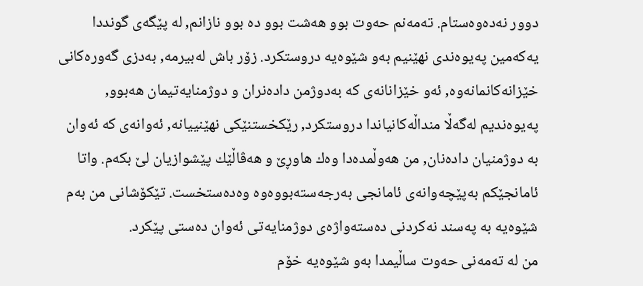دوور نەدەوەستام. تەمەنم حەوت بوو هەشت بوو دە بوو نازانم, لە پێگەی گونددا یەكەمین پەیوەندی نهێنیم بەو شێوەیە دروستكرد. زۆر باش لەبیرمە, بەدزی گەورەكانی خێزانەكانمانەوە, ئەو خێزانانەی كە بەدوژمن دادەنران و دوژمنایەتیمان هەبوو, پەیوەندیم لەگەڵا منداڵەكانیاندا دروستكرد, رێكخستنێكی نهێنییانە, ئەوانەی كە ئەوان بە دوژمنیان دادەنان, من هەوڵمدەدا وەك هاوڕێ و هەڤاڵێك پێشوازیان لێ بكەم. واتا ئامانجێكم بەپێچەوانەی ئامانجی بەرجەستەبووەوە وەدەستخست. تێكۆشانی من بەم شێوەیە بە پەسند نەكردنی دەستەواژەی دوژمنایەتی ئەوان دەستی پێكرد.
من لە تەمەنی حەوت ساڵیمدا بەو شێوەیە خۆم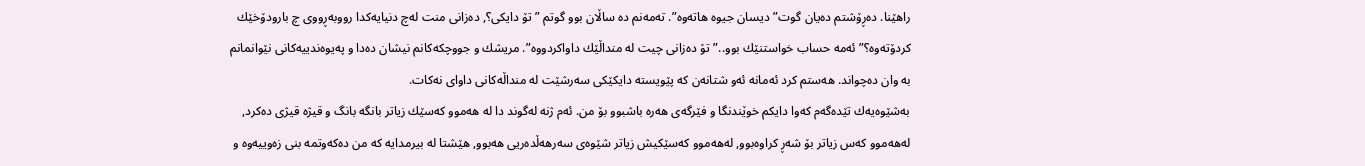راهێنا. دەڕۆشتم دەیان گوت”دیسان جیوە هاتەوە”. تەمەنم دە ساڵان بوو گوتم ” تۆ دایكی؟, دەزانی منت لەچ دنیایەكدا رووبەڕووی چ بارودۆخێك كردۆتەوە؟” ئەمە حساب خواستنێك بوو..”تۆ دەزانی چیت لە منداڵێك داواكردووە”. مریشك و جووچكەكانم نیشان دەدا و پەیوەندییەكانی نێوانمانم بە وان دەچواند. هەستم كرد ئەمانە ئەو شتانەن كە پێویستە دایكێكی سەرشێت لە منداڵەكانی داوای نەكات.
بەشێوەیەك تێدەگەم كەوا دایكم خوێندنگا و فێرگەی هەرە باشبوو بۆ من. ئەم ژنە لەگوند دا لە هەموو كەسێك زیاتر بانگە بانگ و قیژە قیژی دەكرد, لەهەموو كەس زیاتر بۆ شەڕ كراوەبوو, لەهەموو كەسێكیش زیاتر شێوەی سەرهەڵدەریی هەبوو, هێشتا لە بیرمدایە كە من دەكەوتمە بنی زەوییەوە و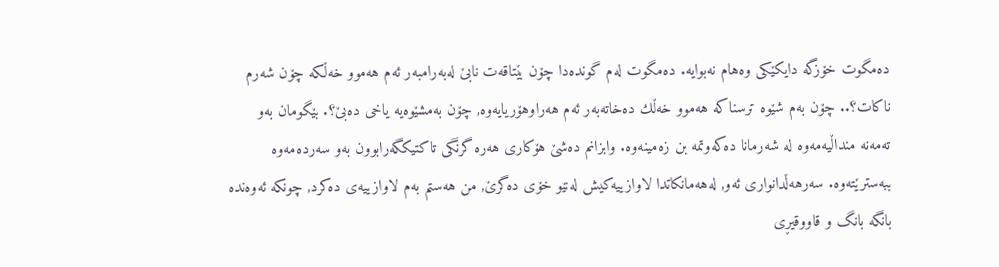دەمگوت خۆزگە دایكێكی وەهام نەبوایە. دەمگوت لەم گوندەدا چۆن بێتاقەت نابێ لەبەرامبەر ئەم هەموو خەڵكە چۆن شەرم ناكات؟.. چۆن بەم شێوە ترسناكە هەموو خەڵك دەخاتەبەر ئەم هەراوهۆریایەوە, چۆن بەمشێوەیە یاخی دەبێ؟. بێگومان بەو تەمەنە منداڵیەمەوە لە شەرمانا دەكەوتمە بن زەمینەوە. وابزانم دەشێ هۆكاری هەرە گرنگی تاكتیكگەرابوون بەو سەردەمەوە ببەسترێتەوە. سەرهەڵدانواری ئەو, لەهەمانكاتدا لاوازییەكیش لەنێو خۆی دەگرێ, من هەستم بەم لاوازییەی دەكرد, چونكە ئەوەندە بانگە بانگ و قاووقیڕی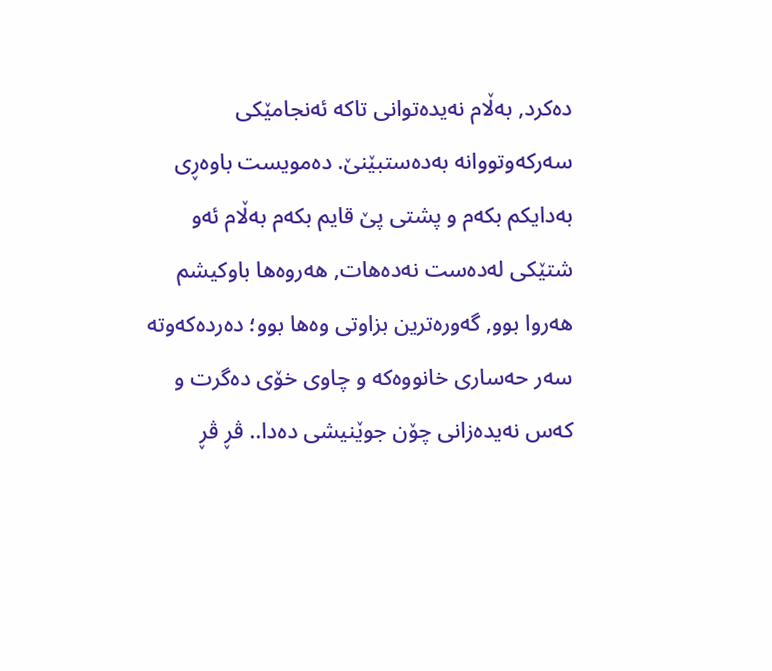دەكرد, بەڵام نەیدەتوانی تاكە ئەنجامێكی سەركەوتووانە بەدەستبێنێ. دەمویست باوەڕی بەدایكم بكەم و پشتی پێ قایم بكەم بەڵام ئەو شتێكی لەدەست نەدەهات, هەروەها باوكیشم هەروا بوو, گەورەترین بزاوتی وەها بوو؛ دەردەكەوتە سەر حەساری خانووەكە و چاوی خۆی دەگرت و كەس نەیدەزانی چۆن جوێنیشی دەدا.. ڤڕ ڤڕ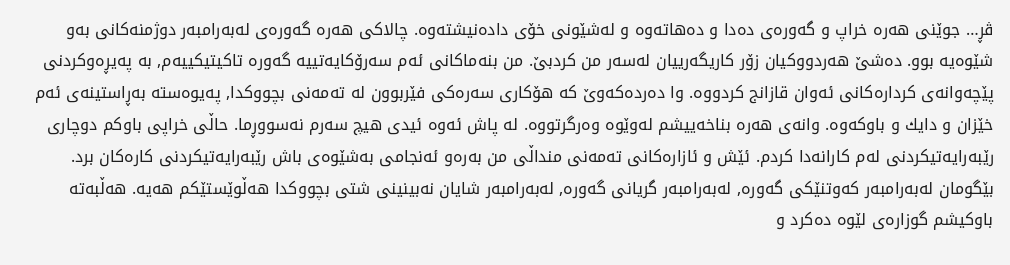ڤڕ… جوێنی هەرە خراپ و گەورەی دەدا و دەهاتەوە و لەشێونی خۆی دادەنیشتەوە. چالاكی هەرە گەورەی لەبەرامبەر دوژمنەكانی بەو شێوەیە بوو. دەشێ هەردووكیان زۆر كاریگەرییان لەسەر من كردبێ. من بنەماكانی ئەم سەرۆكایەتییە گەورە تاكیتیكییەم, بە پەیڕەوكردنی پێچەوانەی كردارەكانی ئەوان قازانج كردووە. وا دەردەكەوێ كە هۆكاری سەرەكی فێربوون لە تەمەنی بچووكدا, پەیوەستە بەڕاستینەی ئەم خێزان و دایك و باوكەوە. وانەی هەرە بناخەییشم لەوێوە وەرگرتووە. لە پاش ئەوە ئیدی هیچ سەرم نەسووڕما. حاڵی خراپی باوكم دوچاری رێبەرایەتیكردنی لەم كارانەدا كردم. ئێش و ئازارەكانی تەمەنی منداڵی من بەرەو ئەنجامی بەشێوەی باش رێبەرایەتیكردنی كارەكان برد. بێگومان لەبەرامبەر كەوتنێكی گەورە, لەبەرامبەر گریانی گەورە, لەبەرامبەر شایان نەبینینی شتی بچووكدا هەڵوێستێكم هەیە. هەڵبەتە باوكیشم گوزارەی لێوە دەكرد و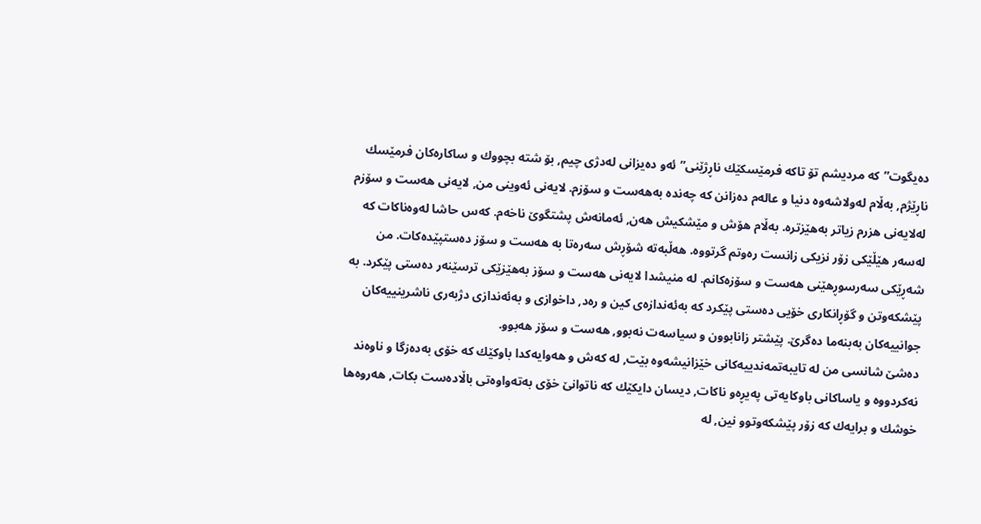دەیگوت”كە مردیشم تۆ تاكە فرمێسكێك ناڕژێنی”ئەو دەیزانی لەدژی چیم, بۆ شتە بچووك و ساكارەكان فرمێسك ناڕێژم, بەڵام لەولاشەوە دنیا و عالەم دەزانن كە چەندە بەهەست و سۆزم. لایەنی ئەوینی من, لایەنی هەست و سۆزم لەلایەنی هزرم زیاتر بەهێزترە. بەڵام هۆش و مێشكیش هەن, ئەمانەش پشتگوێ ناخەم. كەس حاشا لەوەناكات كە لەسەر هێڵێكی زۆر نزیكی زانست رەوتم گرتووە. هەڵبەتە شۆڕش سەرەتا بە هەست و سۆز دەستپێدەكات. من شەڕێكی سەرسوڕهێنی هەست و سۆزەكانم. لە منیشدا لایەنی هەست و سۆز بەهێزێكی ترسێنەر دەستی پێكرد. بە پێشكەوتن و گۆڕانكاری خۆیی دەستی پێكرد كە بەئەندازەی كین و رەد, داخوازی و بەئەندازی دژبەری ناشرینییەكان جوانییەكان بەبنەما دەگرێ. پێشتر زانابوون و سیاسەت نەبوو, هەست و سۆز هەبوو.
دەشێ شانسی من لە تایبەتمەندییەكانی خێزانیشەوە بێت, لە كەش و هەوایەكدا باوكێك كە خۆی بەدەزگا و ناوەند نەكردووە و یاساكانی باوكایەتی پەیڕەو ناكات, دیسان دایكێك كە ناتوانێ خۆی بەتەواوەتی باڵادەست بكات, هەروەها خوشك و برایەك كە زۆر پێشكەوتوو نین, لە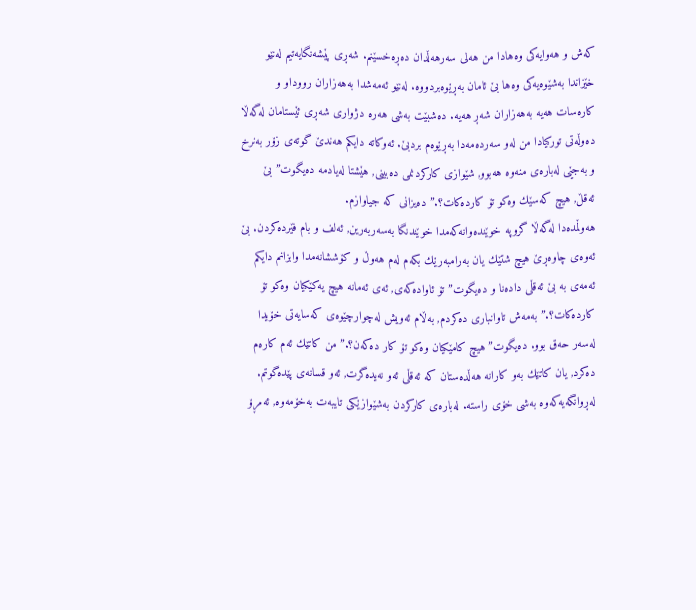كەش و هەوایەكی وەهادا من هەلی سەرهەڵدان دەڕەخسێنم. شەڕی پێشەنگایەتیم لەنێو خێزاندا بەشێوەیەكی وەها بێ ئامان بەڕێوەبردووە. لەنێو ئەمەشدا بەهەزاران رووداو و كارەسات هەیە بەهەزاران شەڕ هەیە. دەشبێت بەشی هەرە دژواری شەڕی ئێستامان لەگەڵا دەوڵەتی توركیادا من لەو سەردەمەدا بەڕێوەم بردبێ. ئەوكاتە دایكم هەندێ گوتەی زۆر بەنرخ و بەجێی لەبارەی منەوە هەبوو, شێوازی كاركردنمی دەبینی, هێشتا لەیادمە دەیگوت”بێ ئەقڵ, هیچ كەسێك وەكو تۆ كاردەكات؟.” دەیزانی كە جیاوازم.
هەوڵمدەدا لەگەڵا گروپە خوێندەوانەكەمدا خوێندنگا بەسەربەرین, ئەلف و بام فێردەكردن. بێ ئەوەی چاوەڕێ هیچ شتێك یان بەرامبەرێك بكەم لەم هەوڵ و كۆششانەمدا وابزانم دایكم ئەمەی بە بێ ئەقڵی دادەنا و دەیگوت”تۆ ئاوادەكەی, ئەی ئەمانە هیچ یەكێكیان وەكو تۆ كاردەكات؟.” بەمەش تاوانباری دەكردم, بەڵام ئەویش لەچوارچێوەی كەسایەتی خۆیدا لەسەر حەق بوو. دەیگوت”هیچ كامێكیان وەكو تۆ كار دەكەن؟.” من كاتێك ئەم كارەم دەكرد, یان كاتێك بەو كارانە هەڵدەستان كە ئەقڵی ئەو نەیدەگرت, ئەو قسانەی پێدەگوتم. لەڕوانگەیەكەوە بەشی خۆی راستە. لەبارەی كاركردن بەشێوازێكی تایبەت بەخۆمەوە, ئەمڕۆ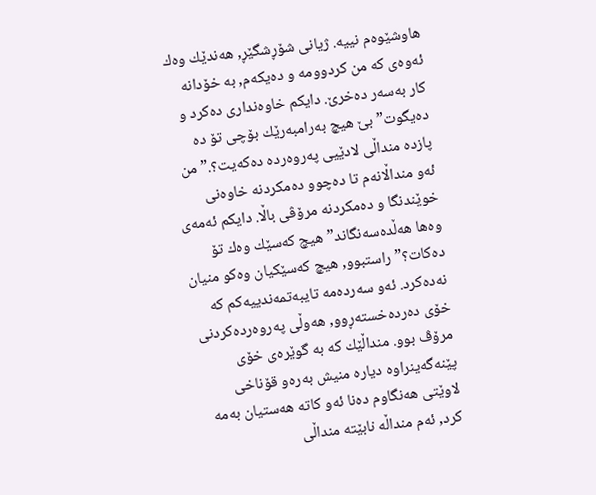هاوشێوەم نییە. ژیانی شۆڕشگێڕ, هەندێك وەك ئەوەی كە من كردوومە و دەیكەم, بە خۆدانە كار بەسەر دەخرێ. دایكم خاوەنداری دەكرد و دەیگوت” بێ هیچ بەرامبەرێك بۆچی تۆ دە پازدە منداڵی لادێیی پەروەردە دەكەیت؟.” من ئەو منداڵانەم تا دەچوو دەمكردنە خاوەنی خوێندنگا و دەمكردنە مرۆڤی باڵا. دایكم ئەمەی وەها هەڵدەسەنگاند”هیچ كەسێك وەك تۆ دەكات؟” راستبوو, هیچ كەسێكیان وەكو منیان نەدەكرد. ئەو سەردەمە تایبەتمەندییەكم كە خۆی دەردەخستەڕوو, هەوڵی پەروەردەكردنی مرۆڤ بوو. منداڵێك كە بە گوێرەی خۆی پێنەگەینراوە دیارە منیش بەرەو قۆناخی لاوێتی هەنگاوم دەنا ئەو كاتە هەستیان بەمە كرد, ئەم منداڵە نابێتە منداڵی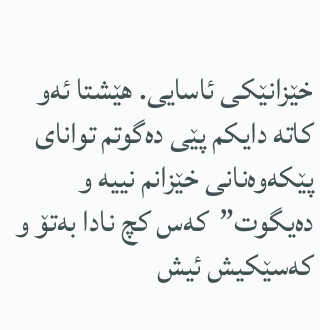خێزانێكی ئاسایی. هێشتا ئەو كاتە دایكم پێی دەگوتم توانای پێكەوەنانی خێزانم نییە و دەیگوت”كەس كچ نادا بەتۆ و كەسێكیش ئیش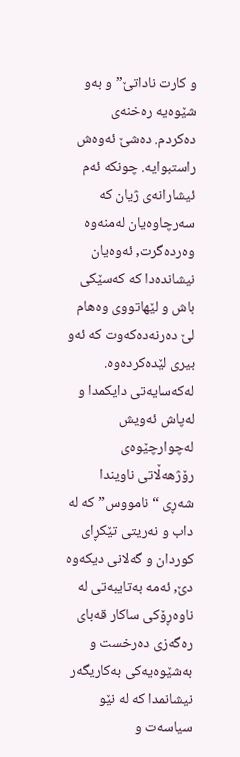و كارت ناداتێ” و بەو شێوەیە رەخنەی دەكردم. دەشێ ئەوەش راستبوایە. چونكە ئەم ئیشارانەی ژیان كە سەرچاوەیان لەمنەوە وەردەگرت, ئەوەیان نیشاندەدا كە كەسێكی باش و لێهاتووی وەهام لێ دەرنەدەكەوت كە ئەو بیری لێدەكردەوە.
لەكەسایەتی دایكمدا و لەپاش ئەویش لەچوارچێوەی رۆژهەڵاتی ناویندا شەڕی “نامووس” كە لە داب و نەریتی تێكڕای كوردان و گەلانی دیكەوە دێ, ئەمە بەتایبەتی لە ناوەڕۆكی ساكار قەبای رەگەزی دەرخست و بەشێوەیەكی بەكاریگەر نیشانمدا كە لە نێو سیاسەت و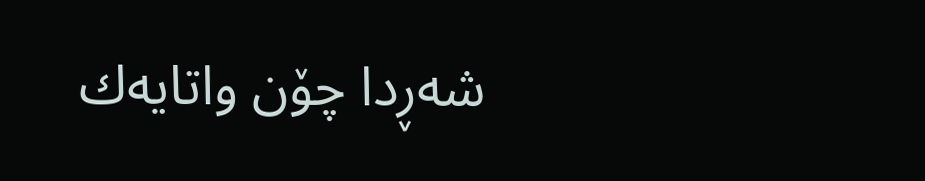شەڕدا چۆن واتایەك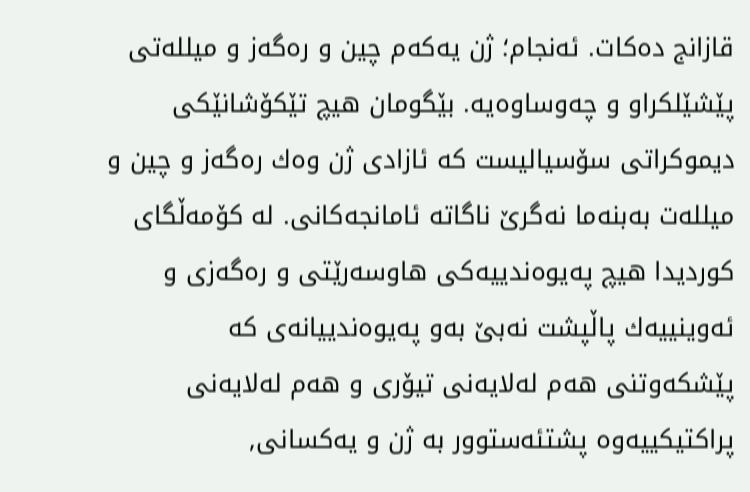قازانج دەكات. ئەنجام؛ ژن یەكەم چین و رەگەز و میللەتی پێشێلكراو و چەوساوەیە. بێگومان هیچ تێكۆشانێكی دیموكراتی سۆسیالیست كە ئازادی ژن وەك رەگەز و چین و میللەت بەبنەما نەگرێ ناگاتە ئامانجەكانی. لە كۆمەڵگای كوردیدا هیچ پەیوەندییەكی هاوسەرێتی و رەگەزی و ئەوینییەك پاڵپشت نەبێ بەو پەیوەندییانەی كە پێشكەوتنی هەم لەلایەنی تیۆری و هەم لەلایەنی پراكتیكییەوە پشتئەستوور بە ژن و یەكسانی,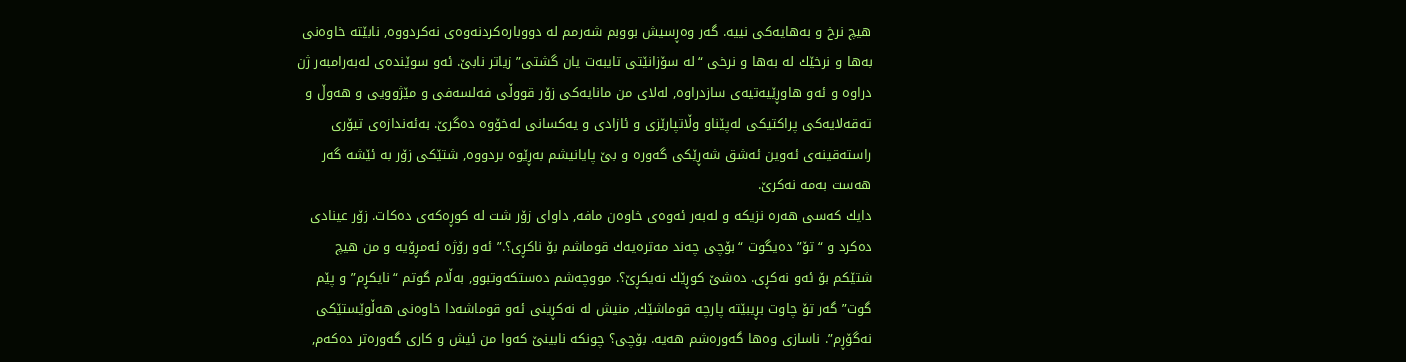هیچ نرخ و بەهایەكی نییە. گەر وەڕسیش بووبم شەرمم لە دووبارەكردنەوەی نەكردووە, نابێتە خاوەنی بەها و نرخێك لە بەها و نرخی “لە سۆزانێتی تایبەت یان گشتی” زیاتر نابێ. ئەو سوێندەی لەبەرامبەر ژن دراوە و ئەو هاوڕێیەتیەی سازدراوە, لەلای من مانایەكی زۆر قووڵی فەلسەفی و مێژوویی و هەوڵ و تەقەلایەكی پراكتیكی لەپێناو وڵاتپارێزی و ئازادی و یەكسانی لەخۆوە دەگرێ. بەئەندازەی تیۆری راستەقینەی ئەوین ئەشق شەڕێكی گەورە و بێ پایانیشم بەڕێوە بردووە, شتێكی زۆر بە ئێشە گەر هەست بەمە نەكرێ.
دایك كەسی هەرە نزیكە و لەبەر ئەوەی خاوەن مافە, داوای زۆر شت لە كوڕەكەی دەكات. زۆر عینادی دەكرد و “تۆ” دەیگوت “بۆچی چەند مەترەیەك قوماشم بۆ ناكڕی؟.” ئەو رۆژە ئەمڕۆیە و من هیچ شتێكم بۆ ئەو نەكڕی. دەشێ كوڕێك نەیكڕێ؟. مووچەشم دەستكەوتبوو, بەڵام گوتم “نایكڕم” و پێم گوت” گەر تۆ چاوت بڕیبێتە پارچە قوماشێك, منیش لە نەكڕینی ئەو قوماشەدا خاوەنی هەڵوێستێكی نەگۆڕم”. ناسازی وەها گەورەشم هەیە. بۆچی؟ چونكە نابینێ كەوا من ئیش و كاری گەورەتر دەكەم,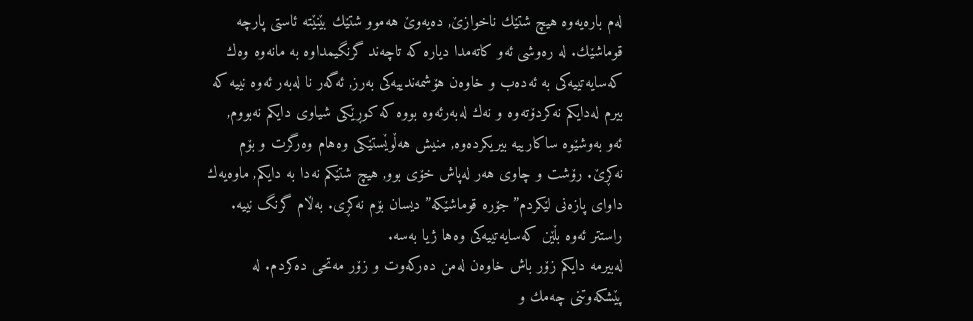لەم بارەیەوە هیچ شتێك ناخوازێ, دەیەوێ هەموو شتێك بێنێتە ئاستی پارچە قوماشێك. لە رەوشی ئەو كاتەمدا دیارە كە تاچەند گرنگیمداوە بە مانەوە وەك كەسایەتییەكی بە ئەدەب و خاوەن هۆشمەندییەكی بەرز, ئەگەر نا لەبەر ئەوە نییە كە بیرم لەدایكم نەكردۆتەوە و نەك لەبەرئەوە بووە كە كوڕێكی شیاوی دایكم نەبووم, ئەو بەوشێوە ساكارییە بیریكردەوە, منیش هەڵوێستێكی وەهام وەرگرت و بۆم نەكڕێ. رۆشت و چاوی هەر لەپاش خۆی بوو, هیچ شتێكم نەدا بە دایكم, ماوەیەك داوای پازەنی لێكردم”جۆرە قوماشێكە” دیسان بۆم نەكڕی. بەڵام گرنگ نییە. راستتر ئەوە بڵێن كەسایەتییەكی وەها ژیا بەسە.
لەبیرمە دایكم زۆر باش خاوەن لەمن دەركەوت و زۆر مەتحی دەكردم. لە پێشكەوتنی چەمك و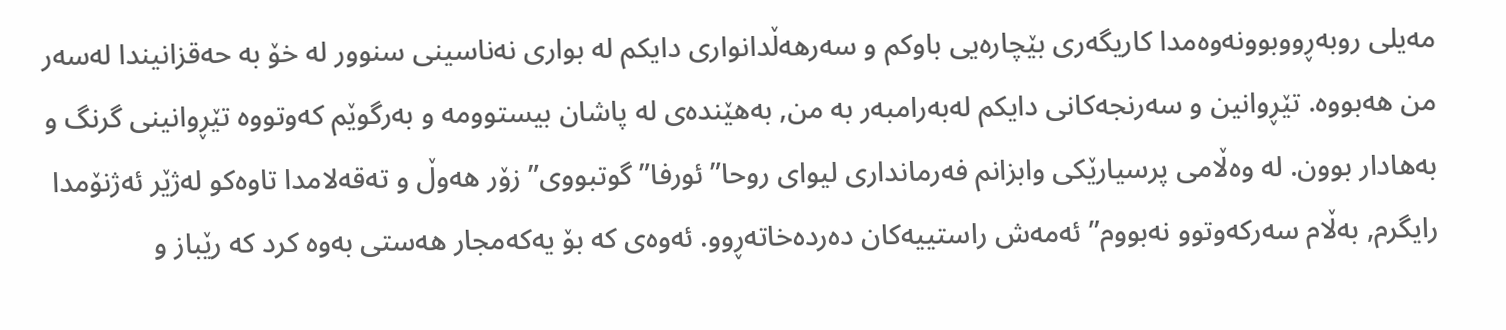مەیلی روبەڕووبوونەوەمدا كاریگەری بێچارەیی باوكم و سەرهەڵدانواری دایكم لە بواری نەناسینی سنوور لە خۆ بە حەقزانیندا لەسەر من هەبووە. تێڕوانین و سەرنجەكانی دایكم لەبەرامبەر بە من, بەهێندەی لە پاشان بیستوومە و بەرگوێم كەوتووە تێڕوانینی گرنگ و بەهادار بوون. لە وەڵامی پرسیارێكی وابزانم فەرمانداری لیوای روحا”ئورفا” گوتبووی” زۆر هەوڵ و تەقەلامدا تاوەكو لەژێر ئەژنۆمدا رایگرم, بەڵام سەركەوتوو نەبووم” ئەمەش راستییەكان دەردەخاتەڕوو. ئەوەی كە بۆ یەكەمجار هەستی بەوە كرد كە رێباز و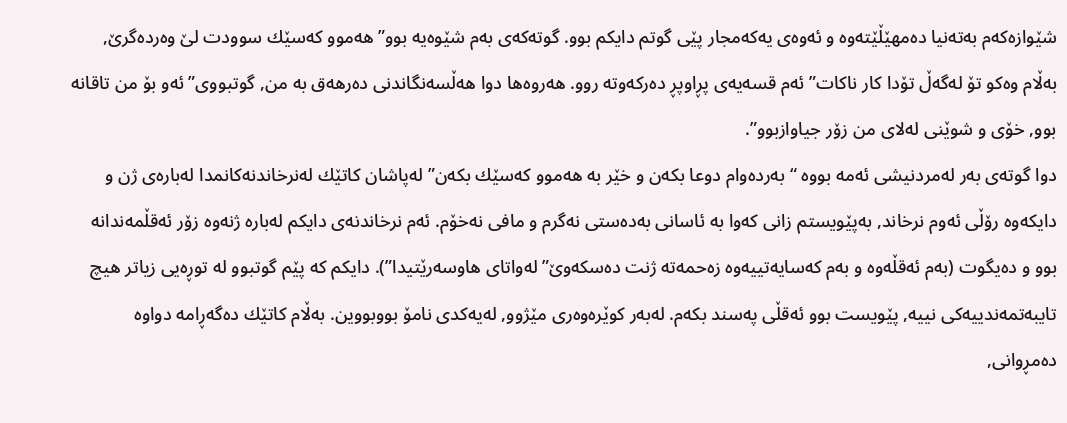شێوازەكەم بەتەنیا دەمهێڵێتەوە و ئەوەی یەكەمجار پێی گوتم دایكم بوو. گوتەكەی بەم شێوەیە بوو”هەموو كەسێك سوودت لێ وەردەگرێ, بەڵام وەكو تۆ لەگەڵ تۆدا كار ناكات” ئەم قسەیەی پڕاوپڕ دەركەوتە روو. هەروەها دوا هەڵسەنگاندنی دەرهەق بە من, گوتبووی” ئەو بۆ من تاقانە بوو, خۆی و شوێنی لەلای من زۆر جیاوازبوو”.
دوا گوتەی بەر لەمردنیشی ئەمە بووە “بەردەوام دوعا بكەن و خێر بە هەموو كەسێك بكەن” لەپاشان كاتێك لەنرخاندنەكانمدا لەبارەی ژن و دایكەوە رۆڵی ئەوم نرخاند, بەپێویستم زانی كەوا بە ئاسانی بەدەستی نەگرم و مافی نەخۆم. ئەم نرخاندنەی دایكم لەبارە ژنەوە زۆر ئەقڵمەندانە بوو و دەیگوت (بەم ئەقڵەوە و بەم كەسایەتییەوە زەحمەتە ژنت دەسكەوێ”لەواتای هاوسەرێتیدا”). دایكم كە پێم گوتبوو لە توڕەیی زیاتر هیچ تایبەتمەندییەكی نییە, پێویست بوو ئەقڵی پەسند بكەم. لەبەر كوێرەوەری مێژوو, لەیەكدی نامۆ بووبووین. بەڵام كاتێك دەگەڕامە دواوە دەمڕوانی,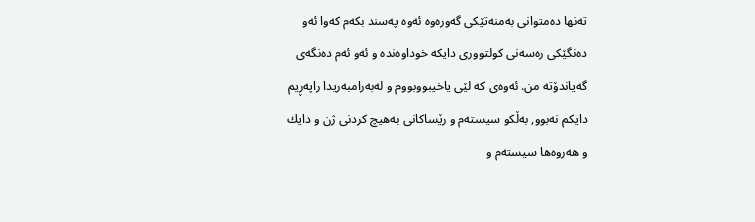تەنها دەمتوانی بەمنەتێكی گەورەوە ئەوە پەسند بكەم كەوا ئەو دەنگێكی رەسەنی كولتووری دایكە خوداوەندە و ئەو ئەم دەنگەی گەیاندۆتە من. ئەوەی كە لێی یاخیبووبووم و لەبەرامبەریدا راپەڕیم دایكم نەبوو, بەڵكو سیستەم و رێساكانی بەهیچ كردنی ژن و دایك و هەروەها سیستەم و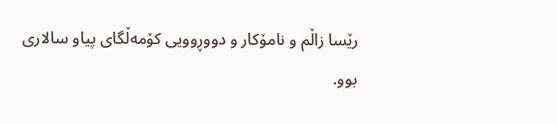رێسا زاڵم و نامۆكار و دووڕوویی كۆمەڵگای پیاو سالاری بوو.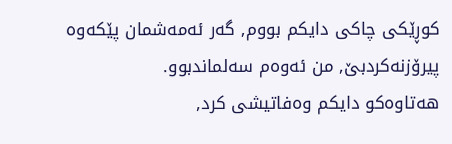كوڕێكی چاكی دایكم بووم, گەر ئەمەشمان پێكەوە پیرۆزنەكردبێ, من ئەوەم سەلماندبوو.
هەتاوەكو دایكم وەفاتیشی كرد,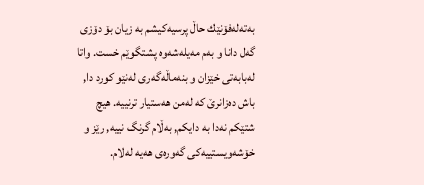بەتەلەفۆنێك حاڵ پرسیەكیشم بە زیان بۆ دۆزی گەل دانا و بەم مەیلەشەوە پشتگوێم خست. واتا لەبابەتی خێزان و بنەماڵەگەری لەنێو كورد دا, باش دەزانرێ كە لەمن هەستیار ترنییە. هیچ شتێكم نەدا بە دایكم, بەڵام گرنگ نییە, رێز و خۆشەویستییەكی گەورەی هەیە لەلام.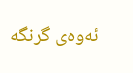ئەوەی گرنگە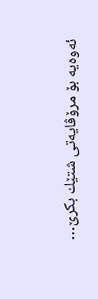ئەوەیە بۆ مرۆڤایەتی شتێك بكرێ…